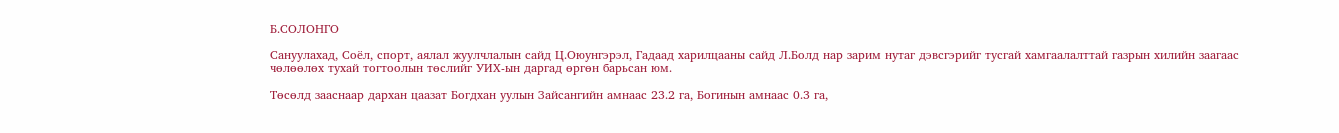Б.СОЛОНГО

Сануулахад, Соёл, спорт, аялал жуулчлалын сайд Ц.Оюунгэрэл, Гадаад харилцааны сайд Л.Болд нар зарим нутаг дэвсгэрийг тусгай хамгаалалттай газрын хилийн заагаас чөлөөлөх тухай тогтоолын төслийг УИХ-ын даргад өргөн барьсан юм.

Төсөлд зааснаар дархан цаазат Богдхан уулын Зайсангийн амнаас 23.2 га, Богинын амнаас 0.3 га,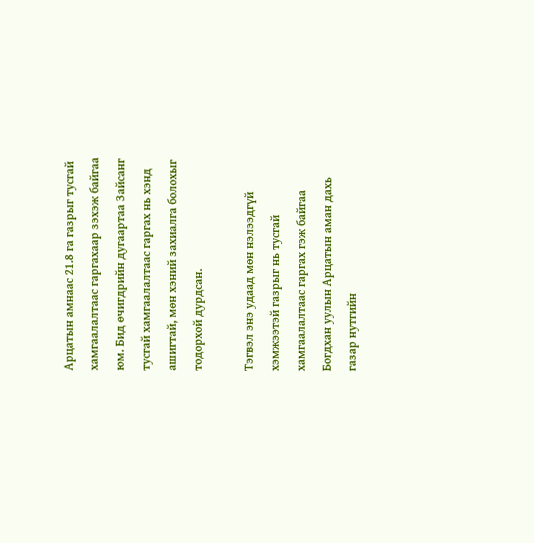Арцатын амнаас 21.8 га газрыг тусгай хамгаалалтаас гаргахаар зэхэж байгаа юм. Бид өчигдрийн дугаартаа Зайсанг тусгай хамгаалалтаас гаргах нь хэнд ашигтай, мөн хэний захиалга болохыг тодорхой дурдсан.

Тэгвэл энэ удаад мөн нэлээдгүй хэмжээтэй газрыг нь тусгай хамгаалалтаас гаргах гэж байгаа Богдхан уулын Арцатын аман дахь газар нутгийн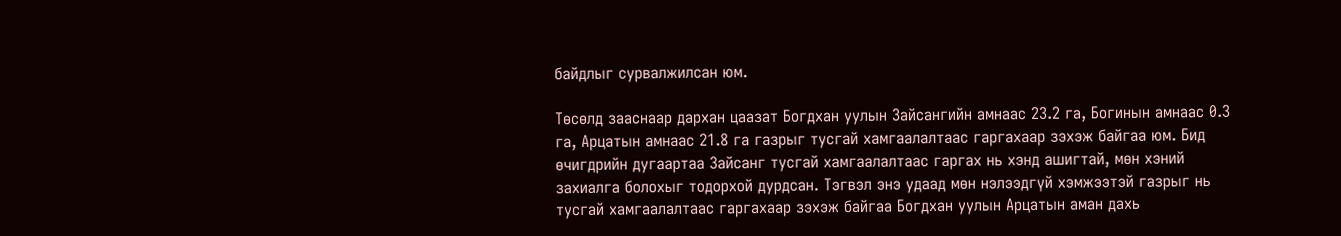байдлыг сурвалжилсан юм.

Төсөлд зааснаар дархан цаазат Богдхан уулын Зайсангийн амнаас 23.2 га, Богинын амнаас 0.3 га, Арцатын амнаас 21.8 га газрыг тусгай хамгаалалтаас гаргахаар зэхэж байгаа юм. Бид өчигдрийн дугаартаа Зайсанг тусгай хамгаалалтаас гаргах нь хэнд ашигтай, мөн хэний захиалга болохыг тодорхой дурдсан. Тэгвэл энэ удаад мөн нэлээдгүй хэмжээтэй газрыг нь тусгай хамгаалалтаас гаргахаар зэхэж байгаа Богдхан уулын Арцатын аман дахь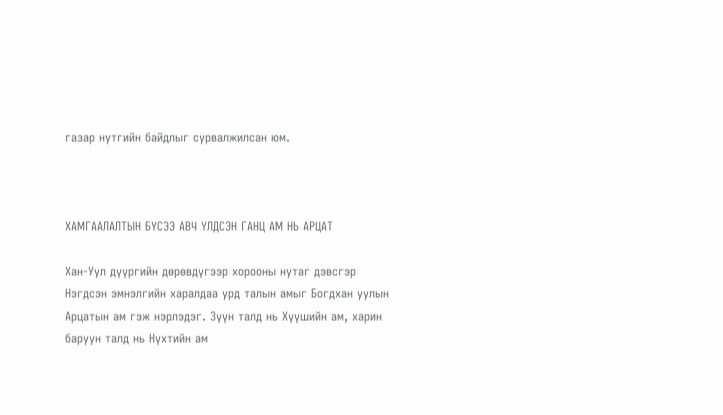газар нутгийн байдлыг сурвалжилсан юм.



ХАМГААЛАЛТЫН БҮСЭЭ АВЧ ҮЛДСЭН ГАНЦ АМ НЬ АРЦАТ

Хан-Уул дүүргийн дөрөвдүгээр хорооны нутаг дэвсгэр Нэгдсэн эмнэлгийн харалдаа урд талын амыг Богдхан уулын Арцатын ам гэж нэрлэдэг. Зүүн талд нь Хүүшийн ам, харин баруун талд нь Нүхтийн ам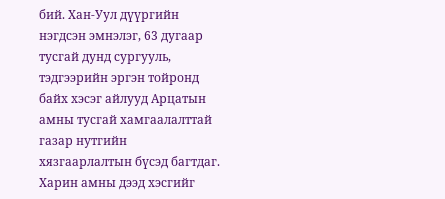бий. Хан-Уул дүүргийн нэгдсэн эмнэлэг, 63 дугаар тусгай дунд сургууль, тэдгээрийн эргэн тойронд байх хэсэг айлууд Арцатын амны тусгай хамгаалалттай газар нутгийн хязгаарлалтын бүсэд багтдаг. Харин амны дээд хэсгийг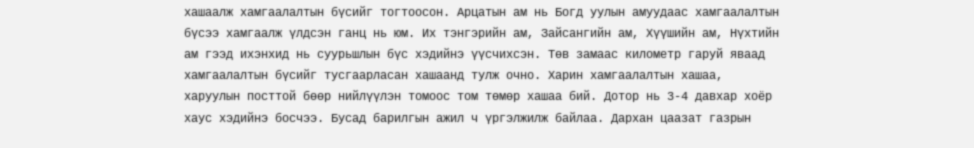хашаалж хамгаалалтын бүсийг тогтоосон. Арцатын ам нь Богд уулын амуудаас хамгаалалтын бүсээ хамгаалж үлдсэн ганц нь юм. Их тэнгэрийн ам, Зайсангийн ам, Хүүшийн ам, Нүхтийн ам гээд ихэнхид нь суурьшлын бүс хэдийнэ үүсчихсэн. Төв замаас километр гаруй яваад хамгаалалтын бүсийг тусгаарласан хашаанд тулж очно. Харин хамгаалалтын хашаа, харуулын посттой бөөр нийлүүлэн томоос том төмөр хашаа бий. Дотор нь 3-4 давхар хоёр хаус хэдийнэ босчээ. Бусад барилгын ажил ч үргэлжилж байлаа. Дархан цаазат газрын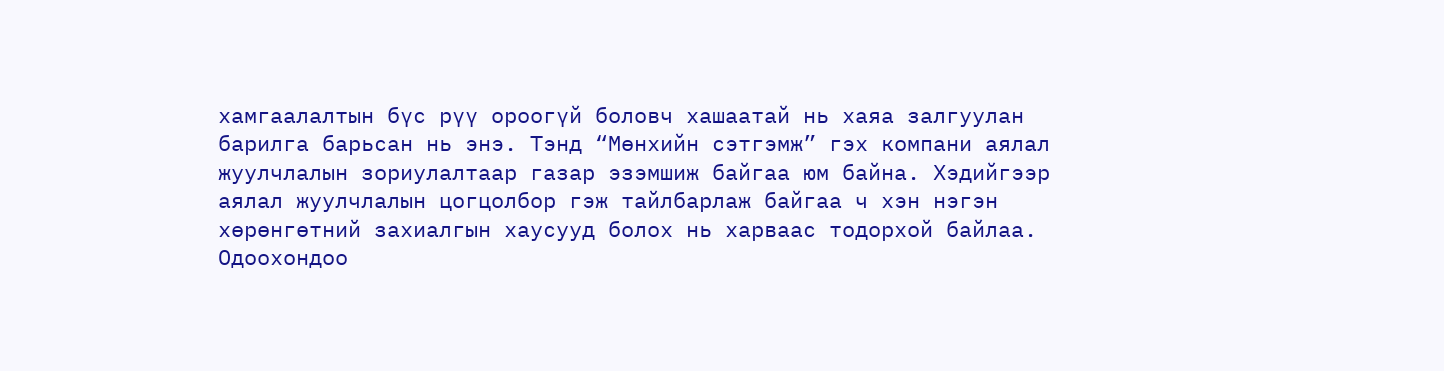хамгаалалтын бүс рүү ороогүй боловч хашаатай нь хаяа залгуулан барилга барьсан нь энэ. Тэнд “Мөнхийн сэтгэмж” гэх компани аялал жуулчлалын зориулалтаар газар эзэмшиж байгаа юм байна. Хэдийгээр аялал жуулчлалын цогцолбор гэж тайлбарлаж байгаа ч хэн нэгэн хөрөнгөтний захиалгын хаусууд болох нь харваас тодорхой байлаа. Одоохондоо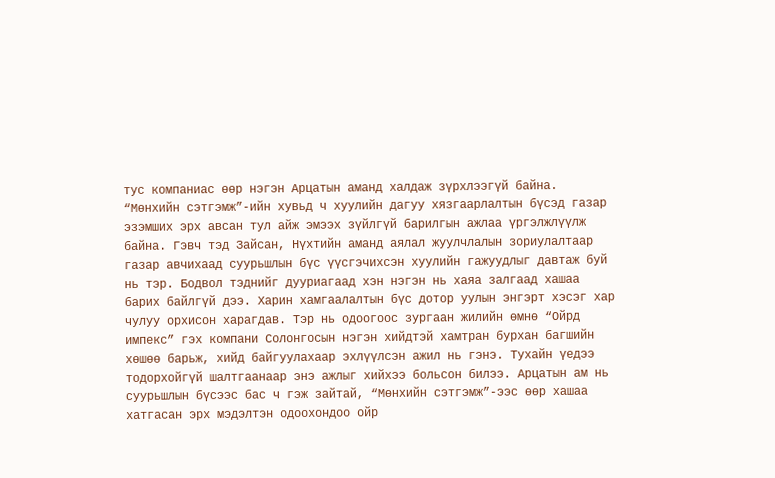тус компаниас өөр нэгэн Арцатын аманд халдаж зүрхлээгүй байна. “Мөнхийн сэтгэмж”-ийн хувьд ч хуулийн дагуу хязгаарлалтын бүсэд газар эзэмших эрх авсан тул айж эмээх зүйлгүй барилгын ажлаа үргэлжлүүлж байна. Гэвч тэд Зайсан, Нүхтийн аманд аялал жуулчлалын зориулалтаар газар авчихаад суурьшлын бүс үүсгэчихсэн хуулийн гажуудлыг давтаж буй нь тэр. Бодвол тэднийг дууриагаад хэн нэгэн нь хаяа залгаад хашаа барих байлгүй дээ. Харин хамгаалалтын бүс дотор уулын энгэрт хэсэг хар чулуу орхисон харагдав. Тэр нь одоогоос зургаан жилийн өмнө “Ойрд импекс” гэх компани Солонгосын нэгэн хийдтэй хамтран бурхан багшийн хөшөө барьж, хийд байгуулахаар эхлүүлсэн ажил нь гэнэ. Тухайн үедээ тодорхойгүй шалтгаанаар энэ ажлыг хийхээ больсон билээ. Арцатын ам нь суурьшлын бүсээс бас ч гэж зайтай, “Мөнхийн сэтгэмж”-ээс өөр хашаа хатгасан эрх мэдэлтэн одоохондоо ойр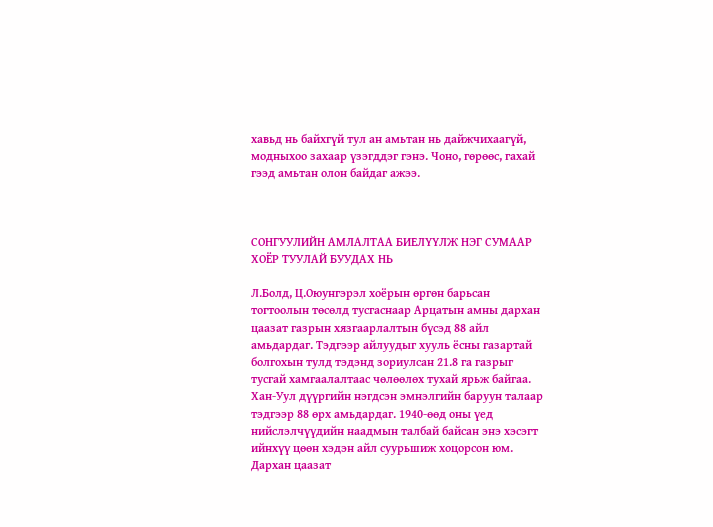хавьд нь байхгүй тул ан амьтан нь дайжчихаагүй, модныхоо захаар үзэгддэг гэнэ. Чоно, гөрөөс, гахай гээд амьтан олон байдаг ажээ.



СОНГУУЛИЙН АМЛАЛТАА БИЕЛҮҮЛЖ НЭГ СУМААР ХОЁР ТУУЛАЙ БУУДАХ НЬ

Л.Болд, Ц.Оюунгэрэл хоёрын өргөн барьсан тогтоолын төсөлд тусгаснаар Арцатын амны дархан цаазат газрын хязгаарлалтын бүсэд 88 айл амьдардаг. Тэдгээр айлуудыг хууль ёсны газартай болгохын тулд тэдэнд зориулсан 21.8 га газрыг тусгай хамгаалалтаас чөлөөлөх тухай ярьж байгаа. Хан-Уул дүүргийн нэгдсэн эмнэлгийн баруун талаар тэдгээр 88 өрх амьдардаг. 1940-өөд оны үед  нийслэлчүүдийн наадмын талбай байсан энэ хэсэгт ийнхүү цөөн хэдэн айл суурьшиж хоцорсон юм. Дархан цаазат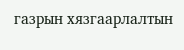газрын хязгаарлалтын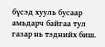бүсэд хууль бусаар амьдарч байгаа тул газар нь тэднийх биш.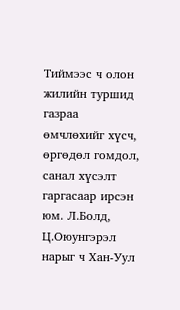Тиймээс ч олон жилийн туршид газраа өмчлөхийг хүсч, өргөдөл гомдол, санал хүсэлт гаргасаар ирсэн юм. Л.Болд, Ц.Оюунгэрэл нарыг ч Хан-Уул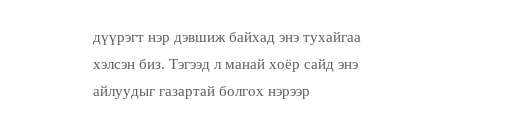дүүрэгт нэр дэвшиж байхад энэ тухайгаа хэлсэн биз. Тэгээд л манай хоёр сайд энэ айлуудыг газартай болгох нэрээр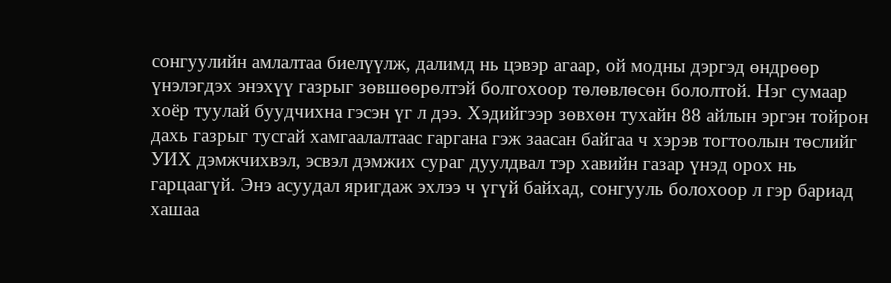сонгуулийн амлалтаа биелүүлж, далимд нь цэвэр агаар, ой модны дэргэд өндрөөр үнэлэгдэх энэхүү газрыг зөвшөөрөлтэй болгохоор төлөвлөсөн бололтой. Нэг сумаар хоёр туулай буудчихна гэсэн үг л дээ. Хэдийгээр зөвхөн тухайн 88 айлын эргэн тойрон дахь газрыг тусгай хамгаалалтаас гаргана гэж заасан байгаа ч хэрэв тогтоолын төслийг УИХ дэмжчихвэл, эсвэл дэмжих сураг дуулдвал тэр хавийн газар үнэд орох нь гарцаагүй. Энэ асуудал яригдаж эхлээ ч үгүй байхад, сонгууль болохоор л гэр бариад хашаа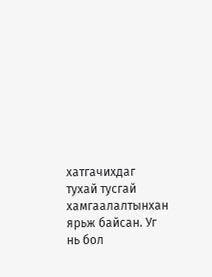хатгачихдаг тухай тусгай хамгаалалтынхан ярьж байсан. Уг нь бол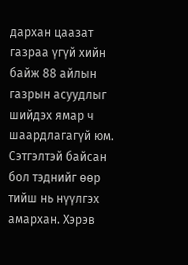дархан цаазат газраа үгүй хийн байж 88 айлын газрын асуудлыг шийдэх ямар ч шаардлагагүй юм. Сэтгэлтэй байсан бол тэднийг өөр тийш нь нүүлгэх амархан. Хэрэв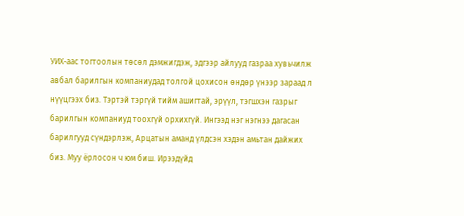УИХ-аас тогтоолын төсөл дэмжигдэж, эдгээр айлууд газраа хувьчилж авбал барилгын компаниудад толгой цохисон өндөр үнээр зараад л нүүцгээх биз. Тэртэй тэргүй тийм ашигтай, эрүүл, тэгшхэн газрыг барилгын компаниуд тоохгүй орхихгүй. Ингээд нэг нэгнээ дагасан барилгууд сүндэрлэж, Арцатын аманд үлдсэн хэдэн амьтан дайжих биз. Муу ёрлосон ч юм биш. Ирээдүйд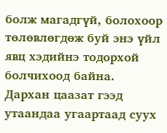болж магадгүй, болохоор төлөвлөгдөж буй энэ үйл явц хэдийнэ тодорхой болчихоод байна. Дархан цаазат гээд утаандаа угаартаад суух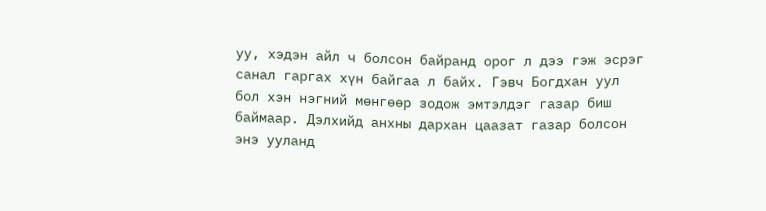уу, хэдэн айл ч болсон байранд орог л дээ гэж эсрэг санал гаргах хүн байгаа л байх. Гэвч Богдхан уул бол хэн нэгний мөнгөөр зодож эмтэлдэг газар биш баймаар. Дэлхийд анхны дархан цаазат газар болсон энэ ууланд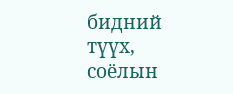бидний түүх, соёлын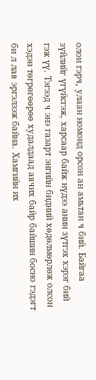олон гэрч, улаан номонд орсон ан амьтан ч бий. Байгаа зүйлийг үгүйсгэж, харсаар байж нүдээ анин зүтгэх хэрэг бий гэж үү. Тэгээд ч энэ газарт энгийн бидний хөдөлмөрлөж олсон хэдэн төгрөгөөрөө худалдаад авчих байр байшин босно гэдэгт би л лав эргэлзэж байна. Хамгийн их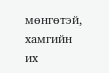мөнгөтэй, хамгийн их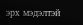эрх мэдэлтэй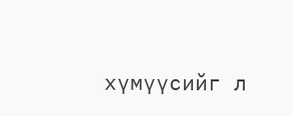хүмүүсийг л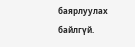баярлуулах байлгүй.